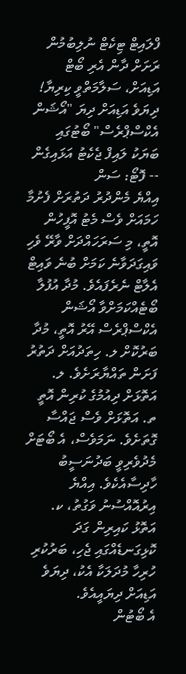ފްލައިޓް ޓިކެޓް ނުލިބުމުން ރަށަށް ދާން އެރި ބޯޓް އަޑިއަށް، ސަލާމަތްވީ ކިރިޔާ!
ދިޔަވެ އަޑިއަށް ދިޔަ "އޯޝަން އެކްސްޕްރެސް" ބޯޓުގައި ބަޔަކު ލައިފް ޖެކެޓު އަޅައިގެން -- ފޮޓޯ: ސަން
އިއްޔެ މެންދުރު ދަތުރަށް ފެށުމާ ހަމައަށް ވެސް މެޓު އޮފީހުން އޮތީ، މި ސަރަހައްދަށް ވާރޭ ވެހި ވައިގަދަވާނެ ކަމަށް ބުނެ ވައިޓް އެލާޓް ނެރެފައެވެ. މުދާ އުފުލާ ބޯޓެއްކަމަށްވާ އޯޝަން އެކްސްޕްރެސް އޭރު އޮތީ، މުދާ ބަރުކޮށް ލ. ހިތަދުއަށް ދަތުރު ފަށަން ތައްޔާރަށެވެ. ލ. އަތޮޅަށް ދިއުމުގެ ކުރިން އޮތީ ތ. އަތޮޅަށް ވެސް ޖައްސާ ގޮތަށެވެ. ނަމަވެސް، އެ ބޯޓަށް މެދުވެރިވީ ބަދުނަސީބު ހާދިސާއެކެވެ. އިއްޔެ އިރުއޮއްސުނު ވަގުތު، ކ. އަތޮޅު ކައިރިން ގަދަ ކޮޅިގަނޑެއްގައި ޖެހި، ބަރުކުރި ހުރިހާ މުދަލަކާ އެކު، ދިޔަވެ އަޑިއަށް ދިޔައީއެވެ.
އެ ބޯޓުން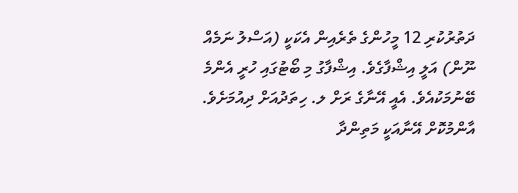ދަތުރުކުރި 12 މީހުންގެ ތެރެއިން އެކަކީ (އަސްލު ނަމެއް ނޫން) އަލީ އިޝްފާގެވެ. އިޝްފާގު މި ބޯޓުގައި ހުރީ އެންމެ ބޭނުމަކުއެވެ. އެއީ އޭނާގެ ރަށް ލ. ހިތަދުއަށް ދިއުމަށެވެ. އާންމުކޮށް އޭނާއަކީ މަތިންދާ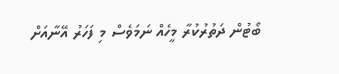ބޯޓުން ދަތުރުކުރާ މީހެއް ނަމަވެސް މި ފަހަރު އޭނާއަށް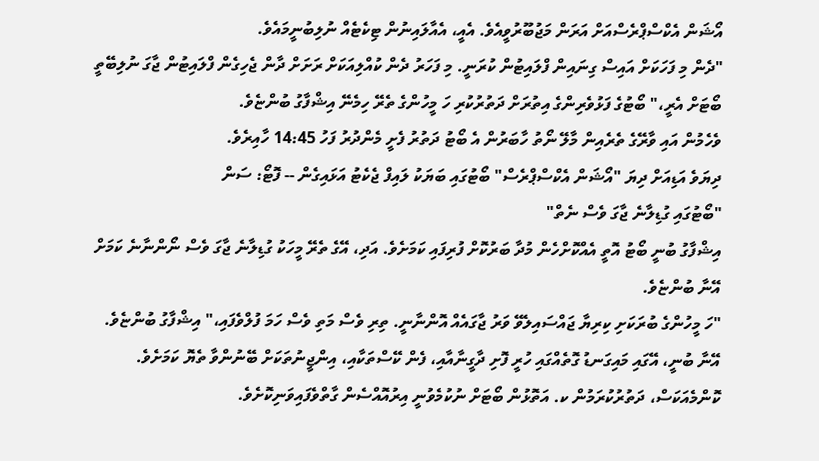އޯޝަން އެކްސްޕްރެސްއަށް އަރަން މަޖުބޫރުވީއެވެ. އެއީ، އެއާލައިނުން ޓިކެޓެއް ނުލިބުނީމައެވެ.
"ދެން މި ފަހަކަށް އައިސް ގިނައިން ފްލައިޓުން ކުރަނީ. މި ފަހަރު ދެން ކުއްލިއަކަށް ރަށަށް ދާން ޖެހިގެން ފްލައިޓުން ޖާގަ ނުލިބޭތީ ބޯޓަށް އެރީ،" ބޯޓުގެ ފަޅުވެރިންގެ އިތުރަށް ދަތުރުކުރި ހަ މީހުންގެ ތެރޭ ހިމެނޭ އިޝްފާގު ބުންޏެވެ.
ވެހެމުން އައި ވާރޭގެ ތެރެއިން މާލޭ ނޯތު ހާބަރުން އެ ބޯޓު ދަތުރު ފެށީ މެންދުރު ފަހު 14:45 ހާއިރެވެ.
ދިޔަވެ އަޑިއަށް ދިޔަ "އޯޝަން އެކްސްޕްރެސް" ބޯޓުގައި ބަޔަކު ލައިފް ޖެކެޓު އަޅައިގެން -- ފޮޓޯ: ސަން
"ބޯޓުގައި ގުޑިލާނެ ޖާގަ ވެސް ނެތް"
އިޝްފާގު ބުނީ ބޯޓު އޮތީ އެއްކޮށްހެން މުދާ ބަރުކޮށް ފުރިފައި ކަމަށެވެ. އަދި، އޭގެ ތެރޭ މީހަކު ގުޑިލާނެ ޖާގަ ވެސް ނޯންނާނެ ކަމަށް އޭނާ ބުންޏެވެ.
"ހަ މީހުންގެ ބުރަކަށި ކިރިޔާ ޖައްސައިލެވޭ ވަރު ޖާގައެއް އޮންނާނީ. ތިރި ވެސް މަތި ވެސް ހަމަ ފުލްވެފައި،" އިޝްފާގު ބުންޏެވެ.
އޭނާ ބުނީ، އޭގައި މައިގަނޑު ގޮތެއްގައި ހުރީ ފޮށި ދާގީނާއާއި، ފެން ކޭސްތަކާއި، އިންޖީނުތަކަށް ބޭނުންވާ ތެޔޮ ކަމަށެވެ. ކޮންމެއަކަސް، ދަތުރުކުރަމުން ކ. އަތޮޅުން ބޯޓަށް ނުކުމެވުނީ އިރުއޮއްސެން ގާތްވެފައިވަނިކޮށެވެ.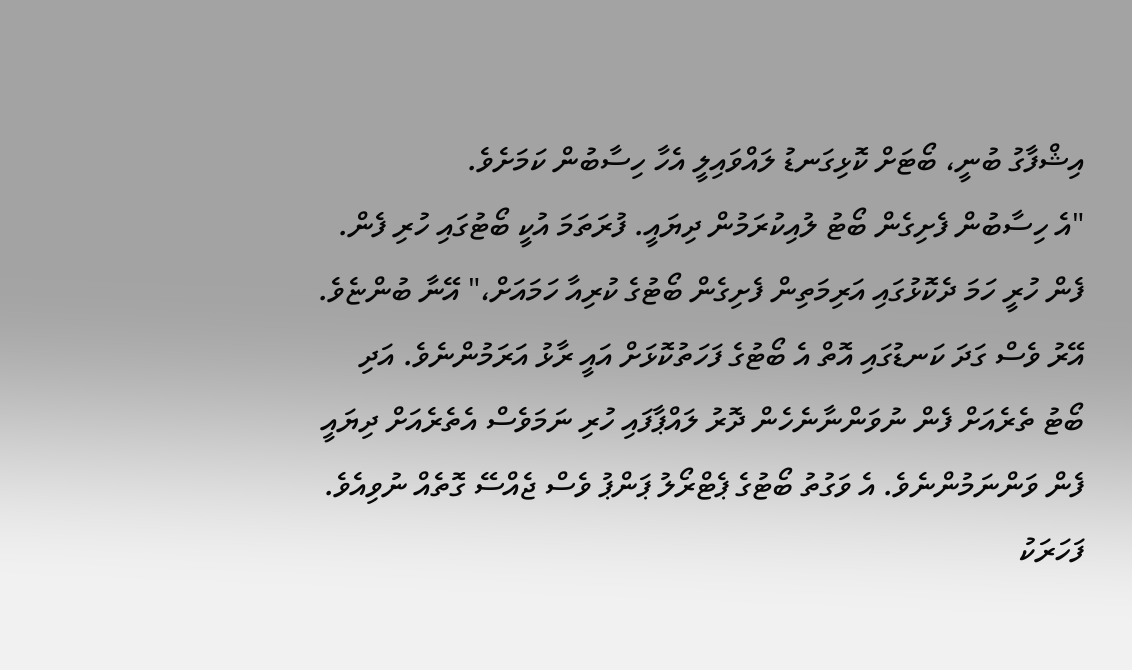އިޝްފާގު ބުނީ، ބޯޓަށް ކޮޅިގަނޑު ލައްވައިލީ އެހާ ހިސާބުން ކަމަށެވެ.
"އެ ހިސާބުން ފެށިގެން ބޯޓު ލުއިކުރަމުން ދިޔައީ. ފުރަތަމަ އުކީ ބޯޓުގައި ހުރި ފެން. ފެން ހުރީ ހަމަ ދެކޮޅުގައި އަރިމަތިން ފެށިގެން ބޯޓުގެ ކުރިއާ ހަމައަށް،" އޭނާ ބުންޏެވެ.
އޭރު ވެސް ގަދަ ކަނޑުގައި އޮތް އެ ބޯޓުގެ ފަހަތުކޮޅަށް އައީ ރާޅު އަރަމުންނެވެ. އަދި ބޯޓު ތެރެއަށް ފެން ނުވަންނާނެހެން ދޮރު ލައްޕާފައި ހުރި ނަމަވެސް އެތެރެއަށް ދިޔައީ ފެން ވަންނަމުންނެވެ. އެ ވަގުތު ބޯޓުގެ ޕެޓްރޯލު ޕަންޕު ވެސް ޖެއްސޭ ގޮތެއް ނުވިއެވެ.
ފަހަރަކު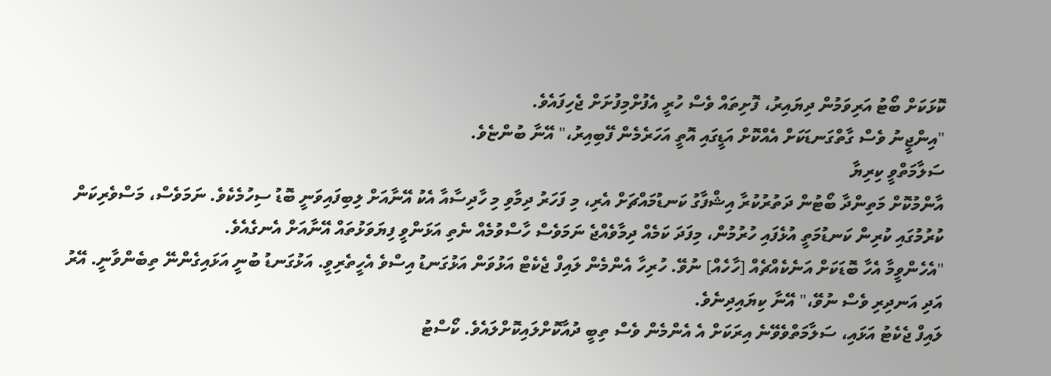ކޮޅަކަށް ބޯޓު އަރިވަމުން ދިޔައިރު، ފޮށިތައް ވެސް ހުރީ އެފުށްމިފުށަށް ޖެހިފައެވެ.
"އިންޖީނު ވެސް ގާތްގަނޑަކަށް އެއްކޮށް އަޑީގައި އޮތީ އަހަރެމެން ފޭބިއިރު،" އޭނާ ބުންޏެވެ.
ސަލާމަތްވީ ކިރިޔާ
އާންމުކޮށް މަތިންދާ ބޯޓުން ދަތުރުކުރާ އިޝްފާގު ކަނޑުމައްޗަށް އެރި، މި ފަހަރު ދިމާވި މި ހާދިސާއާ އެކު އޭނާއަށް ލިބިފައިވަނީ ބޮޑު ސިހުމެކެވެ. ނަމަވެސް، މަސްވެރިކަން ކުރުމުގައި ކުރިން ކަނޑުމަތީ އުޅެފައި ހުރުމުން، މިފަދަ ކަމެއް ދިމާވެއްޖެ ނަމަވެސް ހާސްވުމެއް ނެތި އަޅަންވީ ފިޔަވަޅުތައް އޭނާއަށް އެނގެއެވެ.
"އެހެންވީމާ އެހާ ބޮޑަކަށް އަނެކެއްޗެއް [ހާހެއް] ނުވޭ. ހުރިހާ އެންމެން ލައިފް ޖެކެޓް އަޅުވަން އަޅުގަނޑު އިސްވެ އެހީތެރިވީ. އަޅުގަނޑު ބުނީ އަޅައިގެންނޭ ތިބެންވާނީ. އޭރު އަދި އަނދިރި ވެސް ނުވޭ،" އޭނާ ކިޔައިދިނެވެ.
ލައިފް ޖެކެޓު އަޅައި، ސަލާމަތްވެވޭނެ އިރަކަށް އެ އެންމެން ވެސް ތިބީ ދުއާކޮށްލައިކޮށްލައެވެ. ކޯސްޓު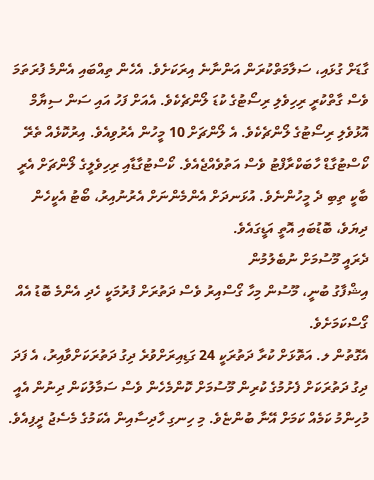ގާޑަށް ގުޅައި، ސަލާމަތްކުރަން އަންނާނެ އިރަކަށެވެ. އެހެން ތިއްބައި އެންމެ ފުރަތަމަ ވެސް ގާތްކުރީ ރިހިވެލި ރިސޯޓުގެ ކުޑަ ލޯންޗެކެވެ. އެއަށް ފަހު އައި ސަން ސިޔާމް އޮޅުވެލި ރިސޯޓުގެ ލޯންޗެކެވެ. އެ ލޯންޗަށް 10 މީހުން އެރުވިއެވެ. އިރުކޮޅެއް ތެރޭ ކޯސްޓުގާޑް ހާބަކްރާފްޓު ވެސް އަތުވެއްޖެއެވެ. ކޯސްޓުގާޑާއި ރިހިވެލީގެ ލޯންޗަށް އެރީ ބާކީ ތިބި ދެ މީހުންނެވެ. އުޅަނދަށް އެންމެންނަށް އެރުނުއިރު، ބޯޓު އެކީހެން ދިޔަވެ، ބޮޑުބައި އޮތީ އަޑީގައެވެ.
ދެރައީ މޫސުމަށް ނުބެލުމުން
އިޝްފާގު ބުނީ، މޫސުން މިހާ ގޯސްއިރު ވެސް ދަތުރަށް ފުރުމަކީ ހެދި އެންމެ ބޮޑު އެއް ގޯސްކަމަށެވެ.
އެގޮތުން ލ. އަތޮޅަށް ކުރާ ދަތުރަކީ 24 ގަޑިއިރަށްވުރެ ދިގު ދަތުރަކަށްވާއިރު، އެ ފަދަ ދިގު ދަތުރަކަށް ފެށުމުގެ ކުރިން މޫސުމަށް ކޮންމެހެން ވެސް ސަމާލުކަން ދިނުން އެއީ މުހިންމު ކަމެއް ކަމަށް އޭނާ ބުންޏެވެ. މި ހިނގި ހާދިސާއިން އެކަމުގެ މެސެޖު ދީފިއެވެ.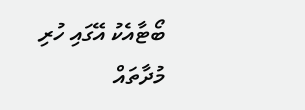ބޯޓާއެކު އޭގައި ހުރި މުދާތައް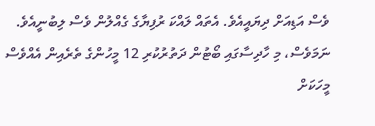ވެސް އަޑިއަށް ދިޔައީއެވެ. އެތައް ލައްކަ ރުފިޔާގެ ގެއްލުން ވެސް ލިބުނީއެވެ.
ނަމަވެސް، މި ހާދިސާގައި ބޯޓުން ދަތުރުކުރި 12 މީހުންގެ ތެރެއިން އެއްވެސް މީހަކަށް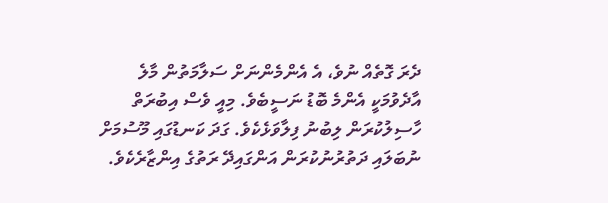ދެރަ ގޮތެއް ނުވެ، އެ އެންމެންނަށް ސަލާމަތުން މާލެ އާދެވުމަކީ އެންމެ ބޮޑު ނަސީބެވެ. މިއީ ވެސް އިބުރަތް ހާސިލުކުރަން ލިބުނު ފިލާވަޅެކެވެ. ގަދަ ކަނޑުގައި މޫސުމަށް ނުބަލައި ދަތުރުނުކުރަން އަންގައިދޭ ރަތުގެ އިންޒާރެކެވެ.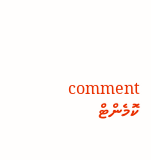comment ކޮމެންޓް